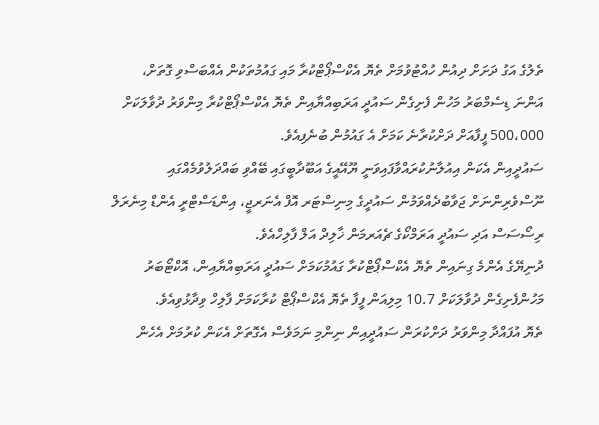ތެލުގެ އަގު ދަށަށް ދިއުން ހުއްޓުވުމަށް ތެޔޮ އެކްސްޕޯޓްކުރާ މައި ގައުމުތަކުން އެއްބަސްވި ގޮތަށް، އަންނަ ޑިސެމްބަރު މަހުން ފެށިގެން ސައުދީ އަރަބިއްޔާއިން ތެޔޮ އެކްސްޕޯޓްކުރާ މިންވަރު ދުވާލަކަށް 500،000 ފީފާއަށް ދަށްކުރާނެ ކަމަށް އެ ގައުމުން ބުނެފިއެވެ.
ސައުދީއިން އެކަން އިއުލާނުކުރައްވާފައިވަނީ ޔޫއޭއީގެ އަބޫދާބީގައި ބޭއްވި ބައްދަލުވުމެއްގައި ނޫސްވެރިންނަށް ޖަވާބުދެއްވަމުން ސައުދީގެ މިނިސްޓަރ އޮފް އެނަރޖީ، އިންޑަސްޓްރީ އެންޑް މިނެރަލް ރިސޯސަސް އަދި ސައުދީ އަރަމްކޯގެ ޗެއަރމަން ޚާލިދް އަލް ފާލިހްއެވެ.
ދުނިޔޭގެ އެންމެ ގިނައިން ތެޔޮ އެކްސްޕޯޓްކުރާ ގައުމުކަމަށް ސައުދީ އަރަބިއްޔާއިން، އޮކްޓޯބަރު މަހުންފެށިގެން ދުވާލަކަށް 10.7 މިލިއަން ފީފާ ތެޔޮ އެކްސްޕޯޓް ކުރާކަމަށް ފާލިހް ވިދާޅުވިއެވެ.
ތެޔޮ އުފައްދާ މިންވަރު ދަށްކުރަން ސައުދީއިން ނިންމި ނަމަވެސް އެގޮތަށް އެކަން ކުރުމަށް އެހެން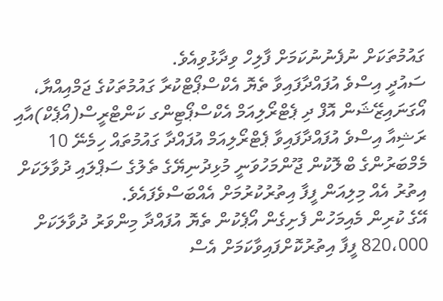ގައުމުތަކަށް ނުފެނުނުކަމަށް ފާލިހް ވިދާޅުވިއެވެ.
ސައުދީ އިސްވެ އުފައްދާފައިވާ ތެޔޮ އެކްސްޕޯޓްކުރާ ގައުމުތަކުގެ ޖަމްއިއްޔާ، އޯގަނައިޒޭޝަން އޮފް ދި ޕެޓްރޯލިއަމް އެކްސްޕޯޓިންގ ކަންޓްރީސް(އޯޕެކް)އާއި ރަޝިއާ އިސްވެ އުފައްދާފައިވާ ޕެޓްރޯލިއަމް އުފައްދާ ގައުމުތައް ހިމެނޭ 10 މެމްބަރުންގެ ބްލޮކުން ޖޫންމަހުވަނީ މުޅިދުނިޔޭގެ ތެލުގެ ސަޕްލައި ދުވާލަކަށް އިތުރު އެއް މިލިއަން ފީފާ އިތުރުކުރުމަށް އެއްބަސްވެފައެވެ.
އޭގެ ކުރިން މެއިމަހުން ފެށިގެން އޯޕެކުން ތެޔޮ އުފައްދާ މިންވަރު ދުވާލަކަށް 820،000 ފީފާ އިތުރުކޮށްފައިވާކަމަށް އެސް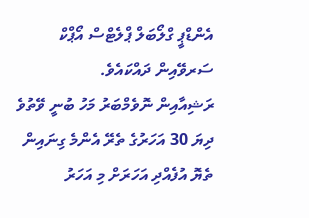އެންޑްޕީ ގްލޯބަލް ޕްލެޓްސް އޯޕްކް ސަރވޭއިން ދައްކައެވެ.
ރަޝިއާއިން ނޮވެމްބަރު މަހު ބުނީ ވޭތުވެ ދިޔަ 30 އަހަރުގެ ތެރޭ އެންމެ ގިނައިން ތެޔޮ އުފެއްދި އަހަރަށް މި އަހަރު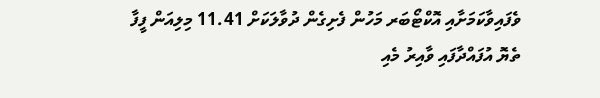ވެފައިވާކަމަށާއި އޮކްޓޯބަރ މަހުން ފެށިގެން ދުވާލަކަށް 11.41 މިލިއަން ފީފާ ތެޔޮ އުފައްދާފައި ވާއިރު މެއި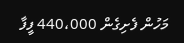މަހުން ފެށިގެން 440،000 ފީފާ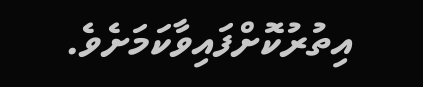އިތުރުކޮށްފައިވާކަމަށެވެ.